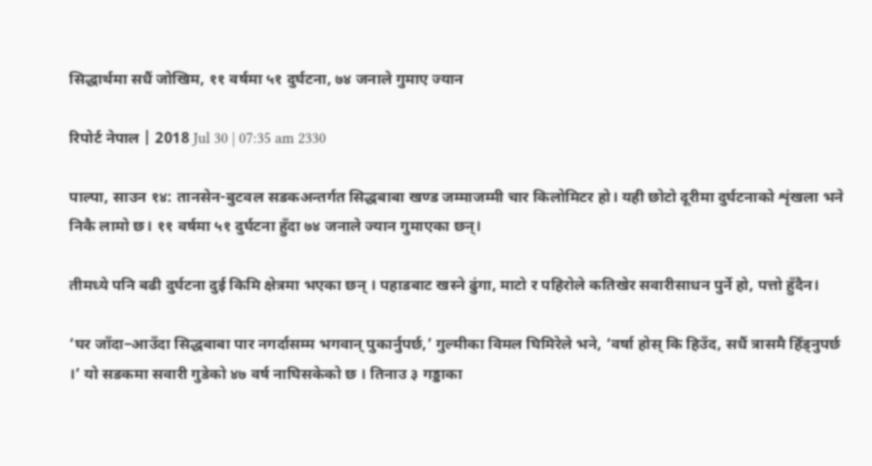सिद्धार्थमा सधैं जोखिम, ११ वर्षमा ५१ दुर्घटना, ७४ जनाले गुमाए ज्यान

रिपोर्ट नेपाल | 2018 Jul 30 | 07:35 am 2330

पाल्पा, साउन १४: तानसेन-बुटवल सडकअन्तर्गत सिद्धबाबा खण्ड जम्माजम्मी चार किलोमिटर हो। यही छोटो दूरीमा दुर्घटनाको शृंखला भने निकै लामो छ। ११ वर्षमा ५१ दुर्घटना हुँदा ७४ जनाले ज्यान गुमाएका छन्।

तीमध्ये पनि बढी दुर्घटना दुई किमि क्षेत्रमा भएका छन् । पहाडबाट खस्ने ढुंगा, माटो र पहिरोले कतिखेर सवारीसाधन पुर्ने हो, पत्तो हुँदैन।

‘घर जाँदा–आउँदा सिद्धबाबा पार नगर्दासम्म भगवान् पुकार्नुपर्छ,’ गुल्मीका विमल घिमिरेले भने, ‘वर्षा होस् कि हिउँद, सधैं त्रासमै हिँड्नुपर्छ ।’ यो सडकमा सवारी गुडेको ४७ वर्ष नाघिसकेको छ । तिनाउ ३ गड्डाका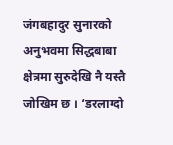जंगबहादुर सुनारको अनुभवमा सिद्धबाबा क्षेत्रमा सुरुदेखि नै यस्तै जोखिम छ । ‘डरलाग्दो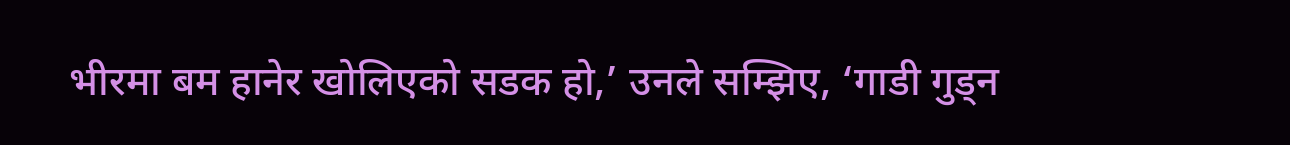भीरमा बम हानेर खोलिएको सडक हो,’ उनले सम्झिए, ‘गाडी गुड्न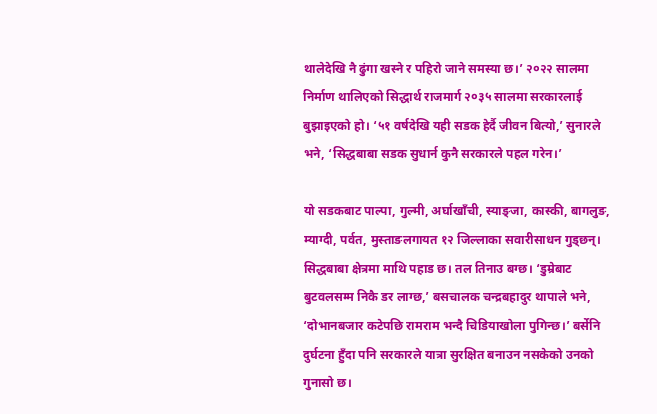थालेदेखि नै ढुंगा खस्ने र पहिरो जाने समस्या छ।’ २०२२ सालमा निर्माण थालिएको सिद्धार्थ राजमार्ग २०३५ सालमा सरकारलाई बुझाइएको हो। ‘५१ वर्षदेखि यही सडक हेर्दै जीवन बित्यो,’ सुनारले भने, ‘सिद्धबाबा सडक सुधार्न कुनै सरकारले पहल गरेन।’

यो सडकबाट पाल्पा, गुल्मी, अर्घाखाँची, स्याङ्जा, कास्की, बागलुङ, म्याग्दी, पर्वत, मुस्ताङलगायत १२ जिल्लाका सवारीसाधन गुड्छन्। सिद्धबाबा क्षेत्रमा माथि पहाड छ। तल तिनाउ बग्छ। ‘डुम्रेबाट बुटवलसम्म निकै डर लाग्छ,’ बसचालक चन्द्रबहादुर थापाले भने, ‘दोभानबजार कटेपछि रामराम भन्दै चिडियाखोला पुगिन्छ।’ बर्सेनि दुर्घटना हुँदा पनि सरकारले यात्रा सुरक्षित बनाउन नसकेको उनको गुनासो छ।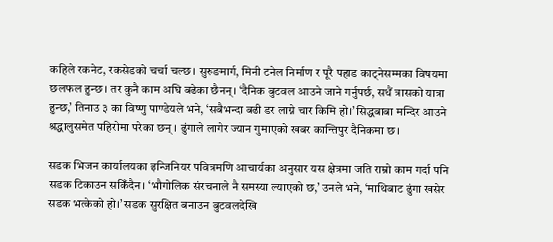कहिले रकनेट, रकसेडको चर्चा चल्छ। सुरुङमार्ग, मिनी टनेल निर्माण र पूरै पहाड काट्नेसम्मका विषयमा छलफल हुन्छ। तर कुनै काम अघि बढेका छैनन्। ‘दैनिक बुटवल आउने जाने गर्नुपर्छ, सधैं त्रासको यात्रा हुन्छ,’ तिनाउ ३ का विष्णु पाण्डेयले भने, ‘सबैभन्दा बढी डर लाग्ने चार किमि हो।’ सिद्धबाबा मन्दिर आउने श्रद्धालुसमेत पहिरोमा परेका छन् । ढुंगाले लागेर ज्यान गुमाएको खबर कान्तिपुर दैनिकमा छ।

सडक भिजन कार्यालयका इन्जिनियर पवित्रमणि आचार्यका अनुसार यस क्षेत्रमा जति राम्रो काम गर्दा पनि सडक टिकाउन सकिँदैन। ‘भौगोलिक संरचनाले नै समस्या ल्याएको छ,’ उनले भने, ‘माथिबाट ढुंगा खसेर सडक भत्केको हो।’ सडक सुरक्षित बनाउन बुटवलदेखि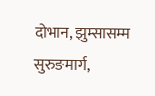दोभान, झुम्सासम्म सुरुङमार्ग,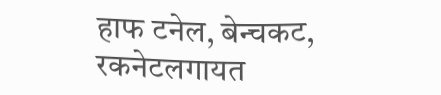हाफ टनेल, बेन्चकट, रकनेटलगायत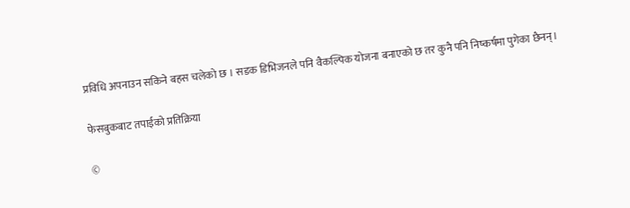प्रविधि अपनाउन सकिने बहस चलेको छ । सडक डिभिजनले पनि वैकल्पिक योजना बनाएको छ तर कुनै पनि निष्कर्षमा पुगेका छैनन्।

फेसबुकबाट तपाईको प्रतिक्रिया

©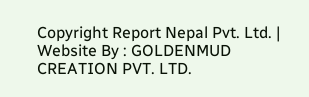Copyright Report Nepal Pvt. Ltd. | Website By : GOLDENMUD CREATION PVT. LTD.